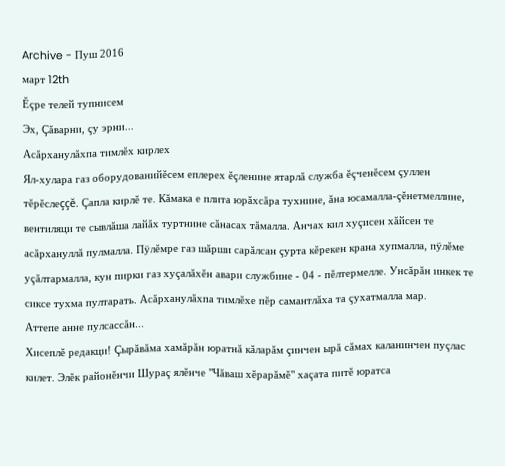Archive - Пуш 2016
март 12th
Ĕçре телей тупнисем
Эх, Çăварни, çу эрни...
Асăрханулăхпа тимлĕх кирлех
Ял-хулара газ оборудованийĕсем еплерех ĕçленине ятарлă служба ĕçченĕсем çуллен тĕрĕслеççĕ. Çапла кирлĕ те. Кăмака е плита юрăхсăра тухнине, ăна юсамалла-çĕнетмеллине, вентиляци те сывлăша лайăх туртнине сăнасах тăмалла. Анчах кил хуçисен хăйсен те асăрхануллă пулмалла. Пÿлĕмре газ шăрши сарăлсан çурта кĕрекен крана хупмалла, пÿлĕме уçăлтармалла, кун пирки газ хуçалăхĕн авари службине - 04 - пĕлтермелле. Унсăрăн инкек те сиксе тухма пултарать. Асăрханулăхпа тимлĕхе пĕр самантлăха та çухатмалла мар.
Аттепе анне пулсассăн...
Хисеплĕ редакци! Çырăвăма хамăрăн юратнă кăларăм çинчен ырă сăмах каланинчен пуçлас килет. Элĕк районĕнчи Шураç ялĕнче "Чăваш хĕрарăмĕ" хаçата питĕ юратса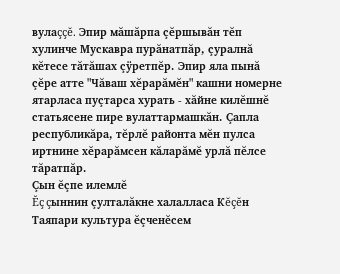вулаççĕ. Эпир мăшăрпа çĕршывăн тĕп хулинче Мускавра пурăнатпăр, çуралнă кĕтесе тăтăшах çÿретпĕр. Эпир яла пынă çĕре атте "Чăваш хĕрарăмĕн" кашни номерне ятарласа пуçтарса хурать - хăйне килĕшнĕ статьясене пире вулаттармашкăн. Çапла республикăра, тĕрлĕ районта мĕн пулса иртнине хĕрарăмсен кăларăмĕ урлă пĕлсе тăратпăр.
Çын ĕçпе илемлĕ
Ĕç çыннин çулталăкне халалласа Кĕçĕн Таяпари культура ĕçченĕсем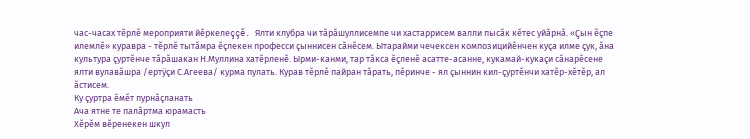час-часах тĕрлĕ мероприяти йĕркелеççĕ. Ялти клубра чи тăрăшуллисемпе чи хастаррисем валли пысăк кĕтес уйăрнă. «Çын ĕçпе илемлĕ» куравра - тĕрлĕ тытăмра ĕçлекен професси çыннисен сăнĕсем. Ытарайми чечексен композицийĕнчен куçа илме çук, ăна культура çуртĕнче тăрăшакан Н.Муллина хатĕрленĕ. Ырми-канми, тар тăкса ĕçленĕ асатте-асанне, кукамай-кукаçи сăнарĕсене ялти вулавăшра /ертÿçи С.Агеева/ курма пулать. Курав тĕрлĕ пайран тăрать, пĕринче - ял çыннин кил-çуртĕнчи хатĕр-хĕтĕр, ал ăстисем.
Ку çуртра ĕмĕт пурнăçланать
Ача ятне те палăртма юрамасть
Хĕрĕм вĕренекен шкул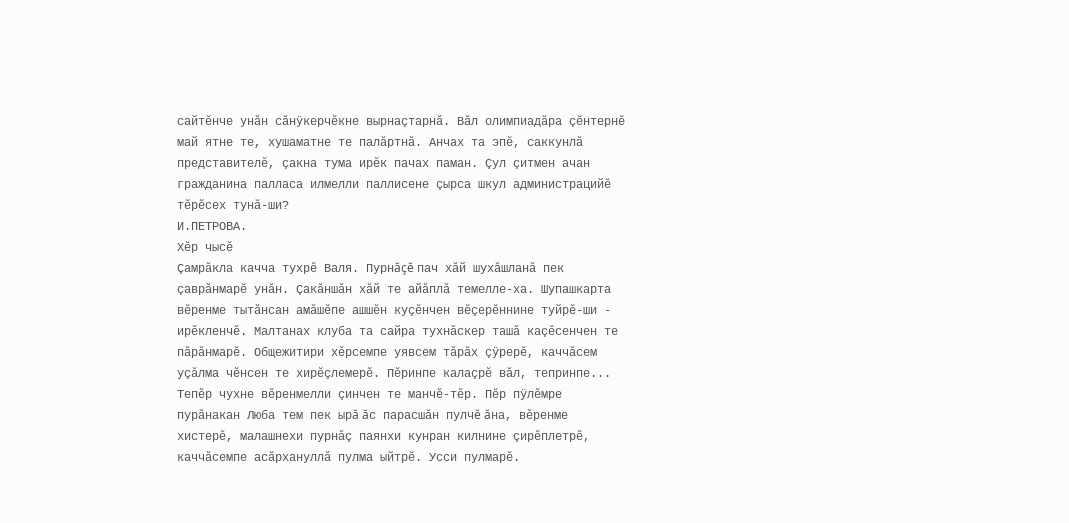сайтĕнче унăн сăнÿкерчĕкне вырнаçтарнă. Вăл олимпиадăра çĕнтернĕ май ятне те, хушаматне те палăртнă. Анчах та эпĕ, саккунлă представителĕ, çакна тума ирĕк пачах паман. Çул çитмен ачан гражданина палласа илмелли паллисене çырса шкул администрацийĕ тĕрĕсех тунă-ши?
И.ПЕТРОВА.
Хĕр чысĕ
Çамрăкла качча тухрĕ Валя. Пурнăçĕ пач хăй шухăшланă пек çаврăнмарĕ унăн. Çакăншăн хăй те айăплă темелле-ха. Шупашкарта вĕренме тытăнсан амăшĕпе ашшĕн куçĕнчен вĕçерĕннине туйрĕ-ши - ирĕкленчĕ. Малтанах клуба та сайра тухнăскер ташă каçĕсенчен те пăрăнмарĕ. Общежитири хĕрсемпе уявсем тăрăх çÿрерĕ, каччăсем уçăлма чĕнсен те хирĕçлемерĕ. Пĕринпе калаçрĕ вăл, тепринпе... Тепĕр чухне вĕренмелли çинчен те манчĕ-тĕр. Пĕр пÿлĕмре пурăнакан Люба тем пек ырă ăс парасшăн пулчĕ ăна, вĕренме хистерĕ, малашнехи пурнăç паянхи кунран килнине çирĕплетрĕ, каччăсемпе асăрхануллă пулма ыйтрĕ. Усси пулмарĕ.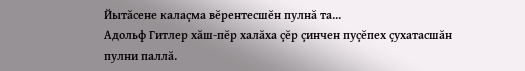Йытăсене калаçма вĕрентесшĕн пулнă та...
Адольф Гитлер хăш-пĕр халăха çĕр çинчен пуçĕпех çухатасшăн пулни паллă.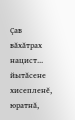Çав вăхăтрах нацист... йытăсене хисепленĕ, юратнă,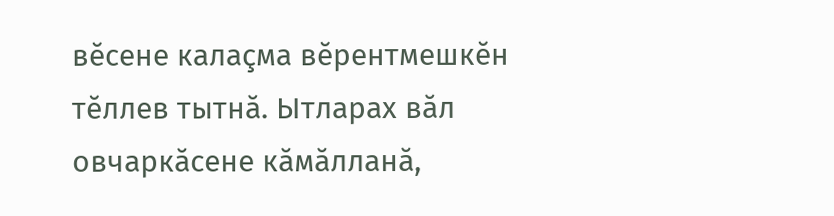вĕсене калаçма вĕрентмешкĕн тĕллев тытнă. Ытларах вăл овчаркăсене кăмăлланă,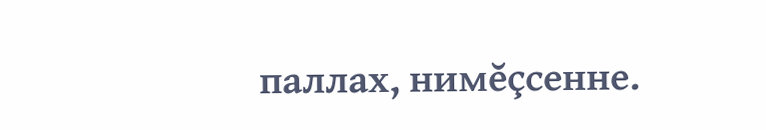паллах, нимĕçсенне.